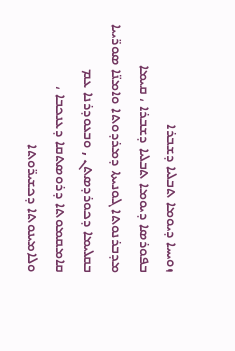ܙܘܝܚܐ ܕܝܘܡܐ ܬܒܠܝܐ ܕܫܒܪܐ
ܒܦܘܪܣܐ ܕܝܘܡܐ ܬܒܠܝܐ ܕܫܒܪܐ ، ܩܝܡܐ ܡܕܒܪܢܘܬܐ ܓܘܢܝܬܐ ܕܡܪܕܘܬܐ ܘܐܡܢ̈ܐ ܣܘܪ̈ܝܝܐ ܒܩܠܝܡܐ ܕܟܘܪܕܣܬܢ , ܘܒܥܘܕܪܢܐ ܥܡ ܩܐܡܩܡܘܬܐ ܕܪܘܣܬܩܐ ܕܥܢܟܒܐ ، ܘܠܐܡܝܢܘܬܐ ܕܟܫܝܪ̈ܘܬܐ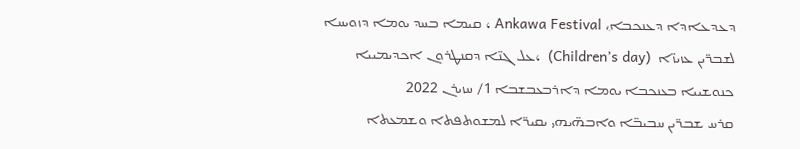ܕܥܕܥܐܕܐ ܕܥܢܟܒܐ݂، Ankawa Festival ، ܩܝܡܐ ܒܚܕ ܝܘܡܐ ܕܙܘܝܚܐ ܠܫܒܪ̈ܝܢ ܥܙܝܙ̈ܐ  (Children’s day)  ،ܥܠ ܓܢ̈ܐ ܕܩܢܛܪܘܢ ܐܟܕܝܡܝܝܐ ܟܢܘܫܝܝܐ ܒܥܢܟܒܐ ܝܘܡܐ ܕܐܪܒܥܒܫܒܐ 1/ ܚܙܝܪܢ 2022
ܩܪܚ ܫܒܪ̈ܝܢ ܚܒܝܒ̈ܐ ܘܐܒܗ̈ܝܗܝ ܝܩܝܪ̈ܐ ܠܡܫܘܬܦܬܐ ܘܫܡܥܬܐ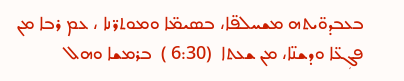ܒܥܒܕܘ̈ܝܬܗ ܡܫܚܠܦ̈ܐ، ܒܣܝܡ̈ܐ ܘܡܘܬܪ̈ܢܐ ، ܥܡ ܪܒܐ ܡܢ ܦܓܼܥ̈ܐ ܘܕܫܢ̈ܐ، ܡܢ ܫܥܬܐ  (6:30 )  ܒܪܡܫܐ ܘܗܠ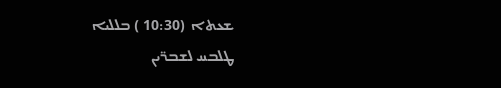ܫܥܬܐ  (10:30 ) ܒܠܠܝܐ
ܛܠܒܚ ܠܫܒܪ̈ܝܢ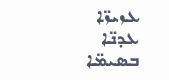ܥܙܝܙ̈ܐ ܥܕܢ̈ܐ ܒܣܝܡ̈ܐ